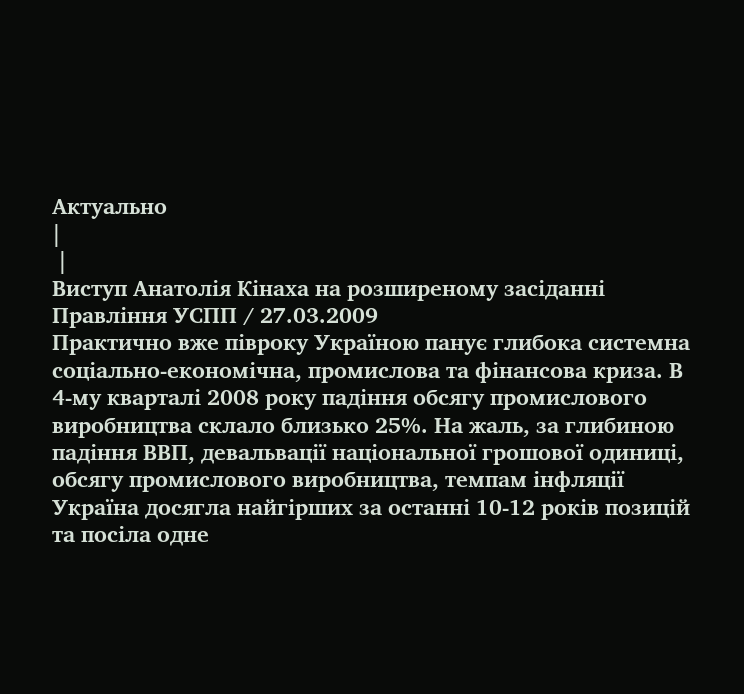Актуально
|
 |
Виступ Анатолія Кінаха на розширеному засіданні Правління УСПП / 27.03.2009
Практично вже півроку Україною панує глибока системна соціально-економічна, промислова та фінансова криза. В 4-му кварталі 2008 року падіння обсягу промислового виробництва склало близько 25%. На жаль, за глибиною падіння ВВП, девальвації національної грошової одиниці, обсягу промислового виробництва, темпам інфляції Україна досягла найгірших за останні 10-12 років позицій та посіла одне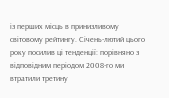із перших місць в принизливому світовому рейтингу. Січень-лютий цього року посилив ці тенденції: порівняно з відповідним періодом 2008-го ми втратили третину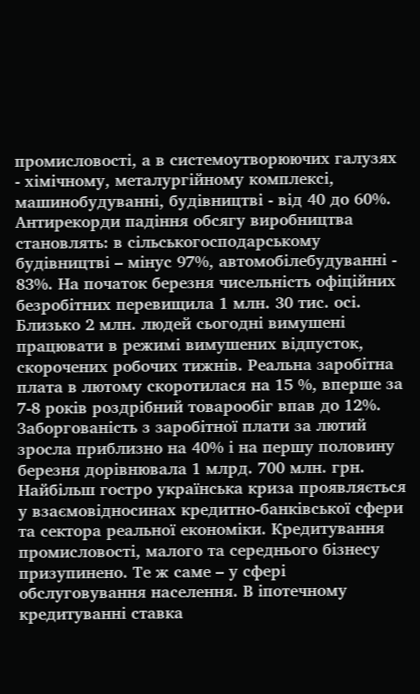промисловості, а в системоутворюючих галузях - хімічному, металургійному комплексі, машинобудуванні, будівництві - від 40 до 60%. Антирекорди падіння обсягу виробництва становлять: в сільськогосподарському будівництві – мінус 97%, автомобілебудуванні - 83%. На початок березня чисельність офіційних безробітних перевищила 1 млн. 30 тис. осі. Близько 2 млн. людей сьогодні вимушені працювати в режимі вимушених відпусток, скорочених робочих тижнів. Реальна заробітна плата в лютому скоротилася на 15 %, вперше за 7-8 років роздрібний товарообіг впав до 12%. Заборгованість з заробітної плати за лютий зросла приблизно на 40% і на першу половину березня дорівнювала 1 млрд. 700 млн. грн. Найбільш гостро українська криза проявляється у взаємовідносинах кредитно-банківської сфери та сектора реальної економіки. Кредитування промисловості, малого та середнього бізнесу призупинено. Те ж саме – у сфері обслуговування населення. В іпотечному кредитуванні ставка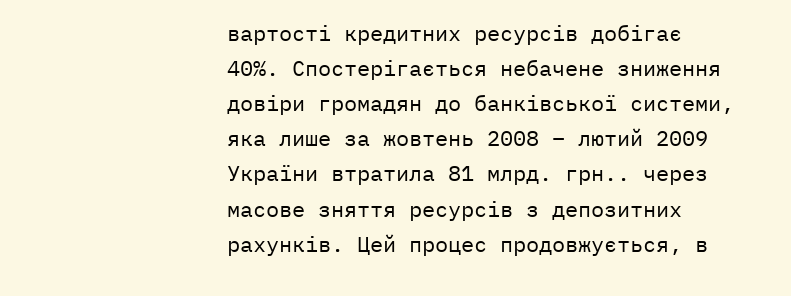вартості кредитних ресурсів добігає 40%. Спостерігається небачене зниження довіри громадян до банківської системи, яка лише за жовтень 2008 – лютий 2009 України втратила 81 млрд. грн.. через масове зняття ресурсів з депозитних рахунків. Цей процес продовжується, в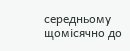середньому щомісячно до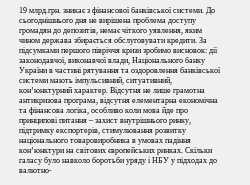19 млрд.грн. зникає з фінансової банківської системи. До сьогоднішнього дня не вирішена проблема доступу громадян до депозитів, немає чіткого уявлення, яким чином держава збирається обслуговувати кредити. За підсумками першого півріччя кризи зробимо висновок: дії законодавчої, виконавчої влади, Національного банку України в частині рятування та оздоровлення банківської системи мають імпульсивний, ситуативний, кон’юнктурний характер. Відсутня не лише грамотна антикризова програма, відсутня елементарна економічна та фінансова логіка, особливо коли мова йде про принципові питання – захист внутрішнього ринку, підтримку експортерів, стимулювання розвитку національного товаровиробника в умовах падіння кон’юнктури на світових європейських ринках. Скільки галасу було навколо боротьби уряду і НБУ у підходах до валютно-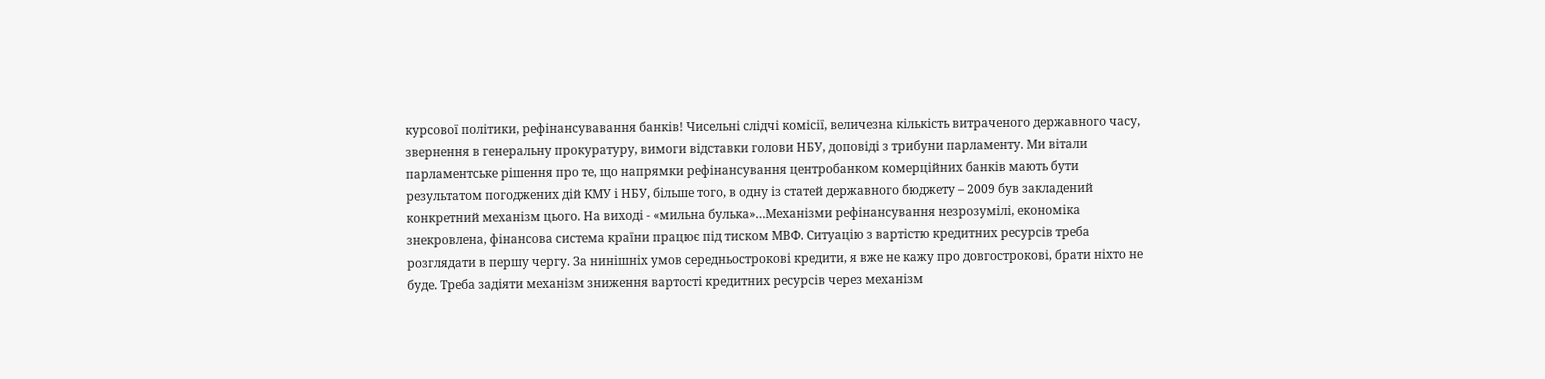курсової політики, рефінансувавання банків! Чисельні слідчі комісії, величезна кількість витраченого державного часу, звернення в генеральну прокуратуру, вимоги відставки голови НБУ, доповіді з трибуни парламенту. Ми вітали парламентське рішення про те, що напрямки рефінансування центробанком комерційних банків мають бути результатом погоджених дій КМУ і НБУ, більше того, в одну із статей державного бюджету – 2009 був закладений конкретний механізм цього. На виході - «мильна булька»…Механізми рефінансування незрозумілі, економіка знекровлена, фінансова система країни працює під тиском МВФ. Ситуацію з вартістю кредитних ресурсів треба розглядати в першу чергу. За нинішніх умов середньострокові кредити, я вже не кажу про довгострокові, брати ніхто не буде. Треба задіяти механізм зниження вартості кредитних ресурсів через механізм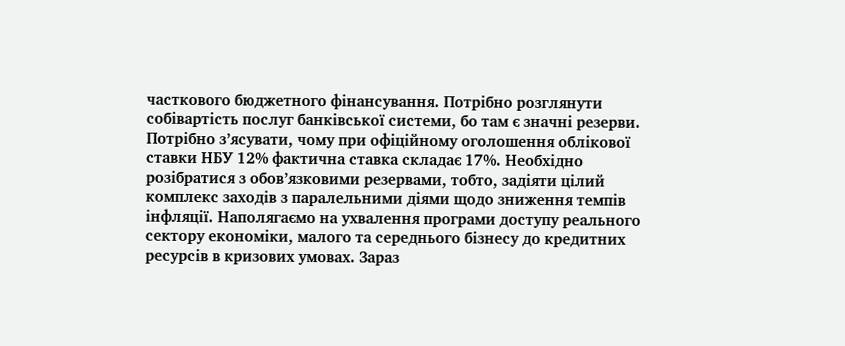часткового бюджетного фінансування. Потрібно розглянути собівартість послуг банківської системи, бо там є значні резерви. Потрібно з’ясувати, чому при офіційному оголошення облікової ставки НБУ 12% фактична ставка складає 17%. Необхідно розібратися з обов’язковими резервами, тобто, задіяти цілий комплекс заходів з паралельними діями щодо зниження темпів інфляції. Наполягаємо на ухвалення програми доступу реального сектору економіки, малого та середнього бізнесу до кредитних ресурсів в кризових умовах. Зараз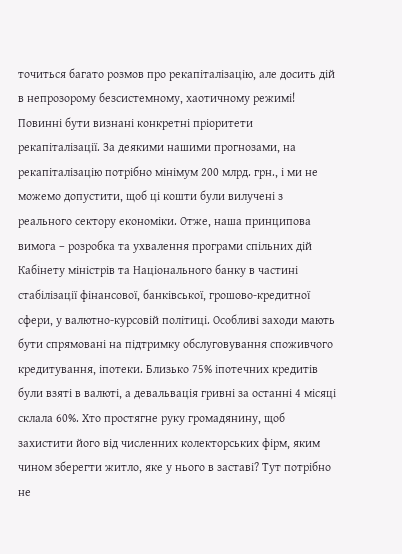точиться багато розмов про рекапіталізацію, але досить дій в непрозорому безсистемному, хаотичному режимі! Повинні бути визнані конкретні пріоритети рекапіталізації. За деякими нашими прогнозами, на рекапіталізацію потрібно мінімум 200 млрд. грн., і ми не можемо допустити, щоб ці кошти були вилучені з реального сектору економіки. Отже, наша принципова вимога – розробка та ухвалення програми спільних дій Кабінету міністрів та Національного банку в частині стабілізації фінансової, банківської, грошово-кредитної сфери, у валютно-курсовій політиці. Особливі заходи мають бути спрямовані на підтримку обслуговування споживчого кредитування, іпотеки. Близько 75% іпотечних кредитів були взяті в валюті, а девальвація гривні за останні 4 місяці склала 60%. Хто простягне руку громадянину, щоб захистити його від численних колекторських фірм, яким чином зберегти житло, яке у нього в заставі? Тут потрібно не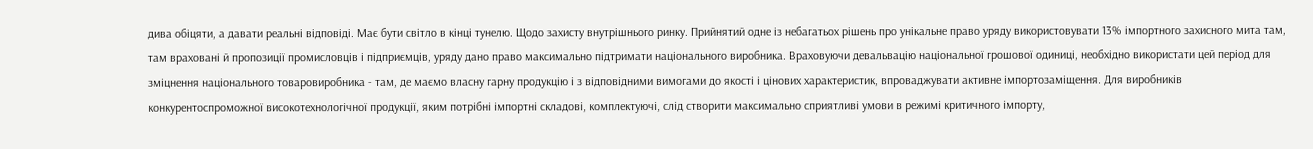дива обіцяти, а давати реальні відповіді. Має бути світло в кінці тунелю. Щодо захисту внутрішнього ринку. Прийнятий одне із небагатьох рішень про унікальне право уряду використовувати 13% імпортного захисного мита там, там враховані й пропозиції промисловців і підприємців, уряду дано право максимально підтримати національного виробника. Враховуючи девальвацію національної грошової одиниці, необхідно використати цей період для зміцнення національного товаровиробника - там, де маємо власну гарну продукцію і з відповідними вимогами до якості і цінових характеристик, впроваджувати активне імпортозаміщення. Для виробників конкурентоспроможної високотехнологічної продукції, яким потрібні імпортні складові, комплектуючі, слід створити максимально сприятливі умови в режимі критичного імпорту,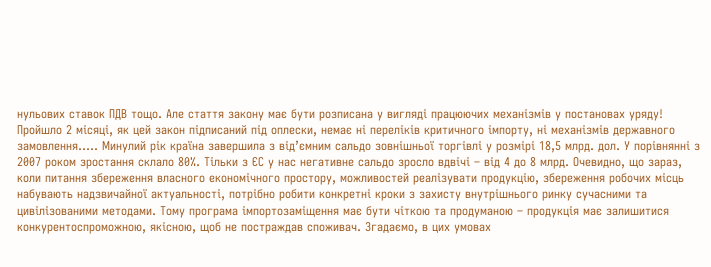нульових ставок ПДВ тощо. Але стаття закону має бути розписана у вигляді працюючих механізмів у постановах уряду! Пройшло 2 місяці, як цей закон підписаний під оплески, немає ні переліків критичного імпорту, ні механізмів державного замовлення….. Минулий рік країна завершила з від’ємним сальдо зовнішньої торгівлі у розмірі 18,5 млрд. дол. У порівнянні з 2007 роком зростання склало 80%. Тільки з ЄС у нас негативне сальдо зросло вдвічі – від 4 до 8 млрд. Очевидно, що зараз, коли питання збереження власного економічного простору, можливостей реалізувати продукцію, збереження робочих місць набувають надзвичайної актуальності, потрібно робити конкретні кроки з захисту внутрішнього ринку сучасними та цивілізованими методами. Тому програма імпортозаміщення має бути чіткою та продуманою – продукція має залишитися конкурентоспроможною, якісною, щоб не постраждав споживач. Згадаємо, в цих умовах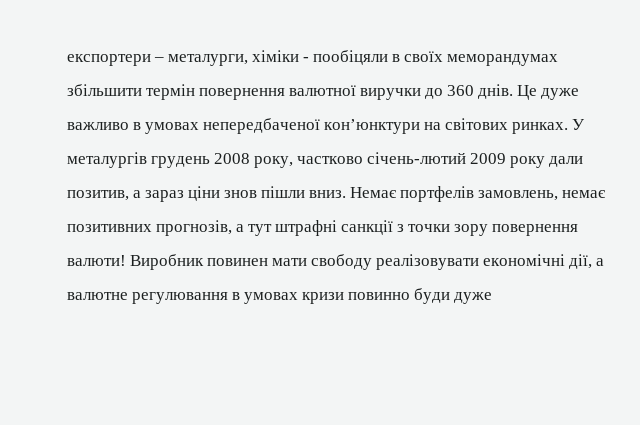експортери – металурги, хіміки - пообіцяли в своїх меморандумах збільшити термін повернення валютної виручки до 360 днів. Це дуже важливо в умовах непередбаченої кон’юнктури на світових ринках. У металургів грудень 2008 року, частково січень-лютий 2009 року дали позитив, а зараз ціни знов пішли вниз. Немає портфелів замовлень, немає позитивних прогнозів, а тут штрафні санкції з точки зору повернення валюти! Виробник повинен мати свободу реалізовувати економічні дії, а валютне регулювання в умовах кризи повинно буди дуже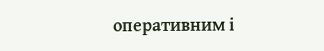оперативним і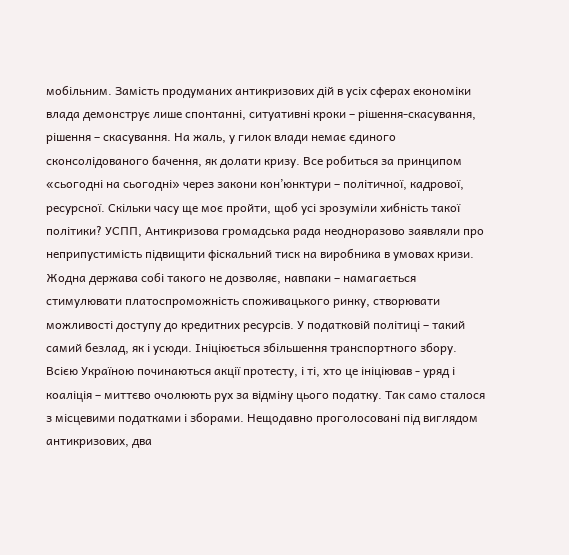мобільним. Замість продуманих антикризових дій в усіх сферах економіки влада демонструє лише спонтанні, ситуативні кроки – рішення-скасування, рішення – скасування. На жаль, у гилок влади немає єдиного сконсолідованого бачення, як долати кризу. Все робиться за принципом «сьогодні на сьогодні» через закони кон’юнктури – політичної, кадрової, ресурсної. Скільки часу ще моє пройти, щоб усі зрозуміли хибність такої політики? УСПП, Антикризова громадська рада неодноразово заявляли про неприпустимість підвищити фіскальний тиск на виробника в умовах кризи. Жодна держава собі такого не дозволяє, навпаки – намагається стимулювати платоспроможність споживацького ринку, створювати можливості доступу до кредитних ресурсів. У податковій політиці – такий самий безлад, як і усюди. Ініціюється збільшення транспортного збору. Всією Україною починаються акції протесту, і ті, хто це ініціював - уряд і коаліція – миттєво очолюють рух за відміну цього податку. Так само сталося з місцевими податками і зборами. Нещодавно проголосовані під виглядом антикризових, два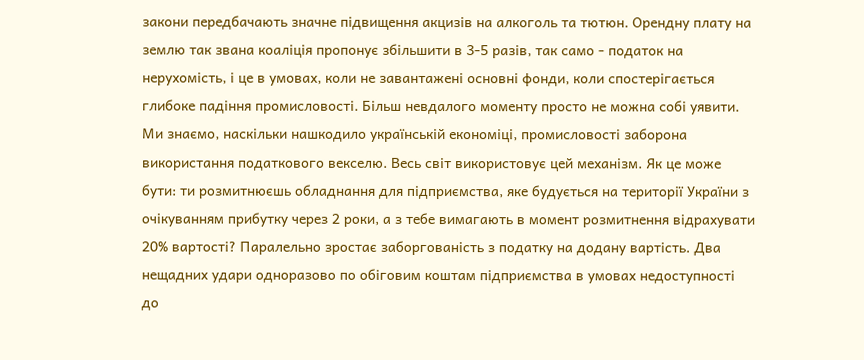закони передбачають значне підвищення акцизів на алкоголь та тютюн. Орендну плату на землю так звана коаліція пропонує збільшити в 3-5 разів, так само - податок на нерухомість, і це в умовах, коли не завантажені основні фонди, коли спостерігається глибоке падіння промисловості. Більш невдалого моменту просто не можна собі уявити. Ми знаємо, наскільки нашкодило українській економіці, промисловості заборона використання податкового векселю. Весь світ використовує цей механізм. Як це може бути: ти розмитнюєшь обладнання для підприємства, яке будується на території України з очікуванням прибутку через 2 роки, а з тебе вимагають в момент розмитнення відрахувати 20% вартості? Паралельно зростає заборгованість з податку на додану вартість. Два нещадних удари одноразово по обіговим коштам підприємства в умовах недоступності до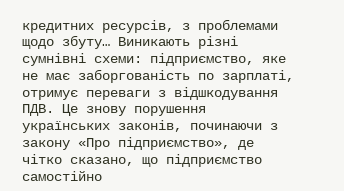кредитних ресурсів, з проблемами щодо збуту… Виникають різні сумнівні схеми: підприємство, яке не має заборгованість по зарплаті, отримує переваги з відшкодування ПДВ. Це знову порушення українських законів, починаючи з закону «Про підприємство», де чітко сказано, що підприємство самостійно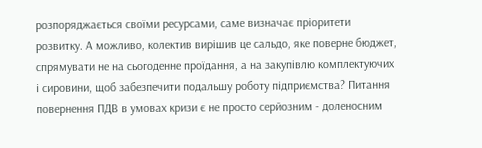розпоряджається своїми ресурсами, саме визначає пріоритети розвитку. А можливо, колектив вирішив це сальдо, яке поверне бюджет, спрямувати не на сьогоденне проїдання, а на закупівлю комплектуючих і сировини, щоб забезпечити подальшу роботу підприємства? Питання повернення ПДВ в умовах кризи є не просто серйозним - доленосним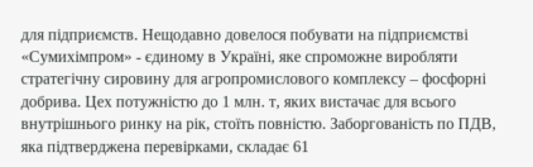для підприємств. Нещодавно довелося побувати на підприємстві «Сумихімпром» - єдиному в Україні, яке спроможне виробляти стратегічну сировину для агропромислового комплексу – фосфорні добрива. Цех потужністю до 1 млн. т, яких вистачає для всього внутрішнього ринку на рік, стоїть повністю. Заборгованість по ПДВ, яка підтверджена перевірками, складає 61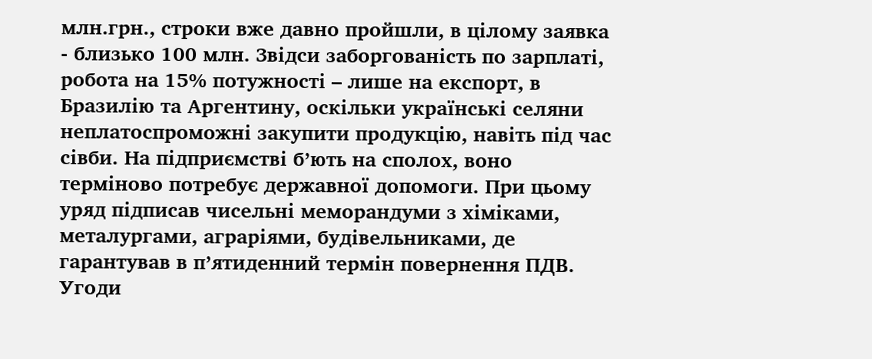млн.грн., строки вже давно пройшли, в цілому заявка - близько 100 млн. Звідси заборгованість по зарплаті, робота на 15% потужності – лише на експорт, в Бразилію та Аргентину, оскільки українські селяни неплатоспроможні закупити продукцію, навіть під час сівби. На підприємстві б’ють на сполох, воно терміново потребує державної допомоги. При цьому уряд підписав чисельні меморандуми з хіміками, металургами, аграріями, будівельниками, де гарантував в п’ятиденний термін повернення ПДВ. Угоди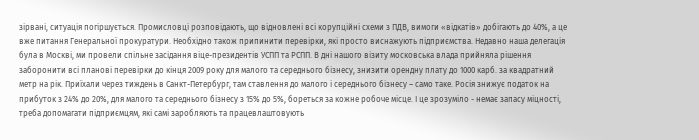зірвані, ситуація погіршується. Промисловці розповідають, що відновлені всі корупційні схеми з ПДВ, вимоги «відкатів» добігають до 40%, а це вже питання Генеральної прокуратури. Необхідно також припинити перевірки, які просто виснажують підприємства. Недавно наша делегація була в Москві, ми провели спільне засідання віце-президентів УСПП та РСПП. В дні нашого візиту московська влада прийняла рішення заборонити всі планові перевірки до кінця 2009 року для малого та середнього бізнесу, знизити орендну плату до 1000 карб. за квадратний метр на рік. Приїхали через тиждень в Санкт-Петербург, там ставлення до малого і середнього бізнесу – само таке. Росія знижує податок на прибуток з 24% до 20%, для малого та середнього бізнесу з 15% до 5%, бореться за кожне робоче місце. І це зрозуміло - немає запасу міцності, треба допомагати підприємцям, які самі заробляють та працевлаштовують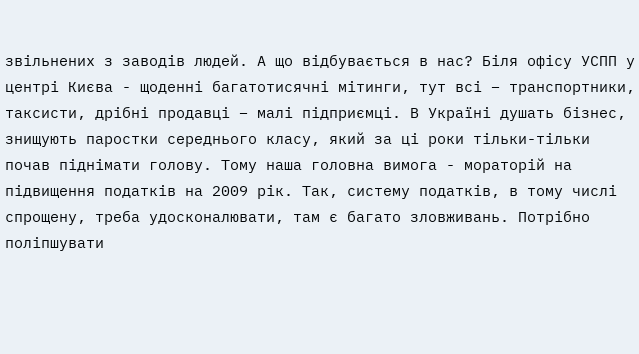звільнених з заводів людей. А що відбувається в нас? Біля офісу УСПП у центрі Києва - щоденні багатотисячні мітинги, тут всі – транспортники, таксисти, дрібні продавці – малі підприємці. В Україні душать бізнес, знищують паростки середнього класу, який за ці роки тільки-тільки почав піднімати голову. Тому наша головна вимога - мораторій на підвищення податків на 2009 рік. Так, систему податків, в тому числі спрощену, треба удосконалювати, там є багато зловживань. Потрібно поліпшувати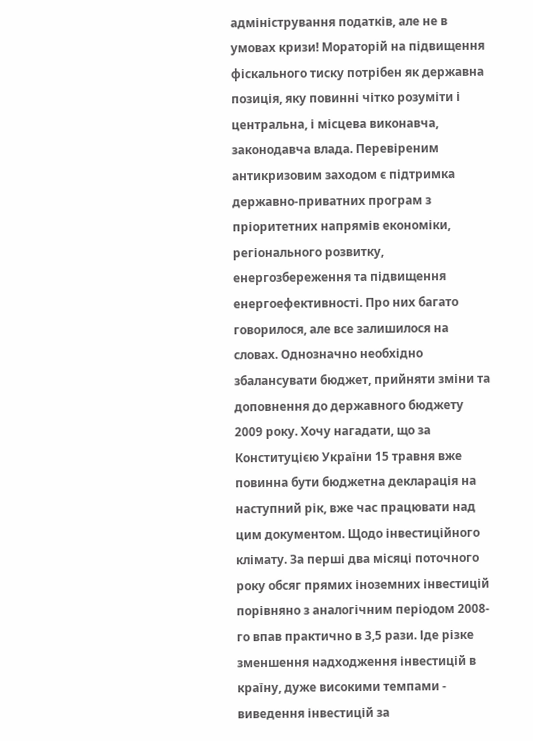адміністрування податків, але не в умовах кризи! Мораторій на підвищення фіскального тиску потрібен як державна позиція, яку повинні чітко розуміти і центральна, і місцева виконавча, законодавча влада. Перевіреним антикризовим заходом є підтримка державно-приватних програм з пріоритетних напрямів економіки, регіонального розвитку, енергозбереження та підвищення енергоефективності. Про них багато говорилося, але все залишилося на словах. Однозначно необхідно збалансувати бюджет, прийняти зміни та доповнення до державного бюджету 2009 року. Хочу нагадати, що за Конституцією України 15 травня вже повинна бути бюджетна декларація на наступний рік, вже час працювати над цим документом. Щодо інвестиційного клімату. За перші два місяці поточного року обсяг прямих іноземних інвестицій порівняно з аналогічним періодом 2008-го впав практично в 3,5 рази. Іде різке зменшення надходження інвестицій в країну, дуже високими темпами - виведення інвестицій за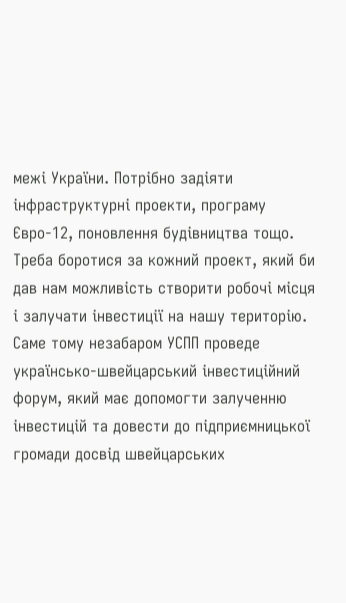межі України. Потрібно задіяти інфраструктурні проекти, програму Євро-12, поновлення будівництва тощо. Треба боротися за кожний проект, який би дав нам можливість створити робочі місця і залучати інвестиції на нашу територію. Саме тому незабаром УСПП проведе українсько-швейцарський інвестиційний форум, який має допомогти залученню інвестицій та довести до підприємницької громади досвід швейцарських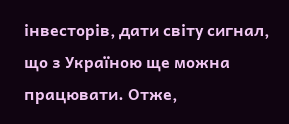інвесторів, дати світу сигнал, що з Україною ще можна працювати. Отже,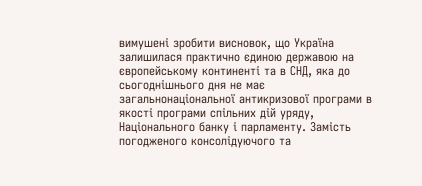вимушені зробити висновок, що Україна залишилася практично єдиною державою на європейському континенті та в СНД, яка до сьогоднішнього дня не має загальнонаціональної антикризової програми в якості програми спільних дій уряду, Національного банку і парламенту. Замість погодженого консолідуючого та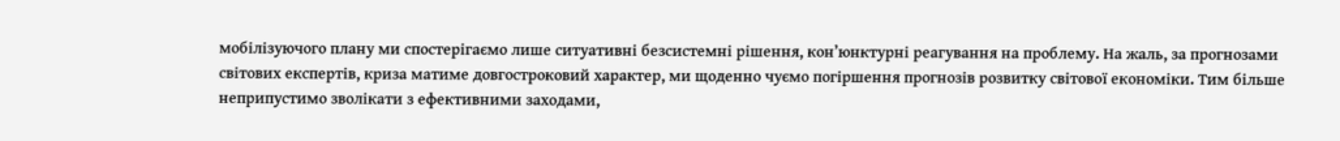мобілізуючого плану ми спостерігаємо лише ситуативні безсистемні рішення, кон’юнктурні реагування на проблему. На жаль, за прогнозами світових експертів, криза матиме довгостроковий характер, ми щоденно чуємо погіршення прогнозів розвитку світової економіки. Тим більше неприпустимо зволікати з ефективними заходами,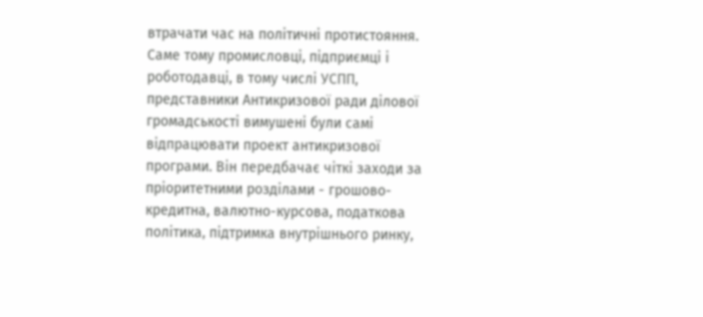втрачати час на політичні протистояння. Саме тому промисловці, підприємці і роботодавці, в тому числі УСПП, представники Антикризової ради ділової громадськості вимушені були самі відпрацювати проект антикризової програми. Він передбачає чіткі заходи за пріоритетними розділами - грошово-кредитна, валютно-курсова, податкова політика, підтримка внутрішнього ринку,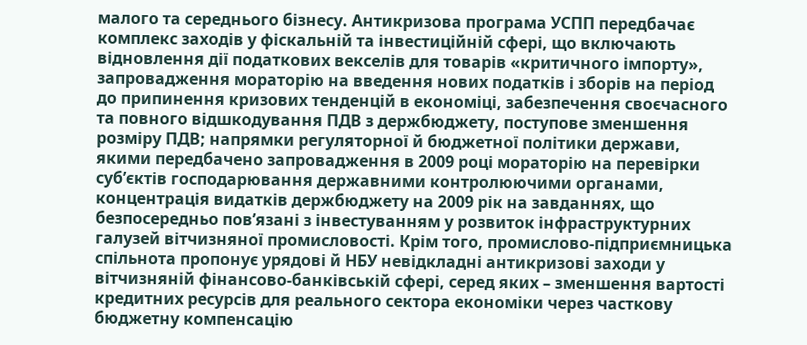малого та середнього бізнесу. Антикризова програма УСПП передбачає комплекс заходів у фіскальній та інвестиційній сфері, що включають відновлення дії податкових векселів для товарів «критичного імпорту», запровадження мораторію на введення нових податків і зборів на період до припинення кризових тенденцій в економіці, забезпечення своєчасного та повного відшкодування ПДВ з держбюджету, поступове зменшення розміру ПДВ; напрямки регуляторної й бюджетної політики держави, якими передбачено запровадження в 2009 році мораторію на перевірки суб’єктів господарювання державними контролюючими органами, концентрація видатків держбюджету на 2009 рік на завданнях, що безпосередньо пов’язані з інвестуванням у розвиток інфраструктурних галузей вітчизняної промисловості. Крім того, промислово-підприємницька спільнота пропонує урядові й НБУ невідкладні антикризові заходи у вітчизняній фінансово-банківській сфері, серед яких – зменшення вартості кредитних ресурсів для реального сектора економіки через часткову бюджетну компенсацію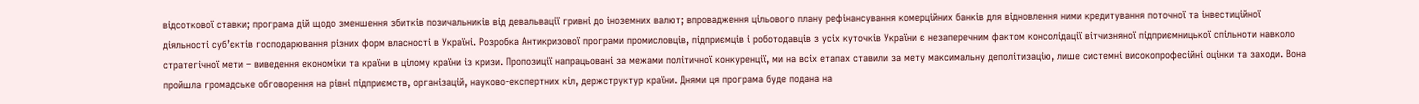відсоткової ставки; програма дій щодо зменшення збитків позичальників від девальвації гривні до іноземних валют; впровадження цільового плану рефінансування комерційних банків для відновлення ними кредитування поточної та інвестиційної діяльності суб’єктів господарювання різних форм власності в Україні. Розробка Антикризової програми промисловців, підприємців і роботодавців з усіх куточків України є незаперечним фактом консолідації вітчизняної підприємницької спільноти навколо стратегічної мети – виведення економіки та країни в цілому країни із кризи. Пропозиції напрацьовані за межами політичної конкуренції, ми на всіх етапах ставили за мету максимальну деполітизацію, лише системні високопрофесійні оцінки та заходи. Вона пройшла громадське обговорення на рівні підприємств, організацій, науково-експертних кіл, держструктур країни. Днями ця програма буде подана на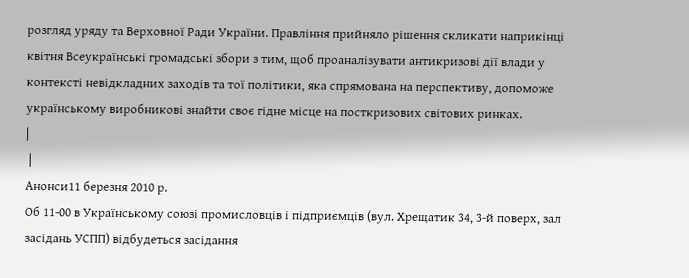розгляд уряду та Верховної Ради України. Правління прийняло рішення скликати наприкінці квітня Всеукраїнські громадські збори з тим, щоб проаналізувати антикризові дії влади у контексті невідкладних заходів та тої політики, яка спрямована на перспективу, допоможе українському виробникові знайти своє гідне місце на посткризових світових ринках.
|
 |
Анонси11 березня 2010 р.
Об 11-00 в Українському союзі промисловців і підприємців (вул. Хрещатик 34, 3-й поверх, зал засідань УСПП) відбудеться засідання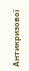Антикризової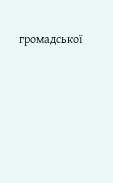громадської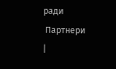ради
 Партнери
|